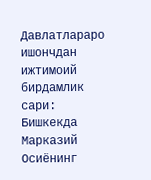Давлатлараро ишончдан ижтимоий бирдамлик сари: Бишкекда Марказий Осиёнинг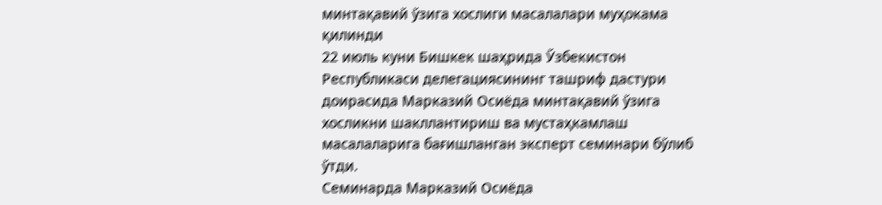минтақавий ўзига хослиги масалалари муҳокама қилинди
22 июль куни Бишкек шаҳрида Ўзбекистон Республикаси делегациясининг ташриф дастури доирасида Марказий Осиёда минтақавий ўзига хосликни шакллантириш ва мустаҳкамлаш масалаларига бағишланган эксперт семинари бўлиб ўтди.
Семинарда Марказий Осиёда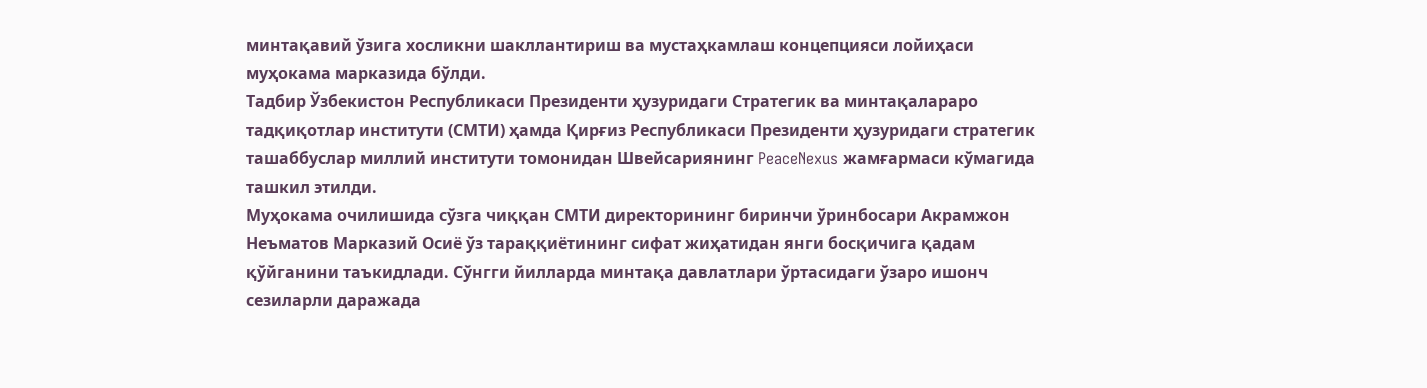минтақавий ўзига хосликни шакллантириш ва мустаҳкамлаш концепцияси лойиҳаси муҳокама марказида бўлди.
Тадбир Ўзбекистон Республикаси Президенти ҳузуридаги Стратегик ва минтақалараро тадқиқотлар институти (СМТИ) ҳамда Қирғиз Республикаси Президенти ҳузуридаги стратегик ташаббуслар миллий институти томонидан Швейсариянинг PeaceNexus жамғармаси кўмагида ташкил этилди.
Муҳокама очилишида сўзга чиққан СМТИ директорининг биринчи ўринбосари Акрамжон Неъматов Марказий Осиё ўз тараққиётининг сифат жиҳатидан янги босқичига қадам қўйганини таъкидлади. Сўнгги йилларда минтақа давлатлари ўртасидаги ўзаро ишонч сезиларли даражада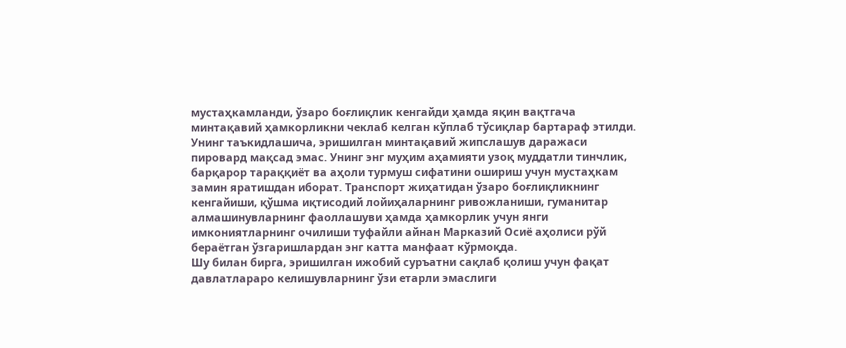мустаҳкамланди, ўзаро боғлиқлик кенгайди ҳамда яқин вақтгача минтақавий ҳамкорликни чеклаб келган кўплаб тўсиқлар бартараф этилди.
Унинг таъкидлашича, эришилган минтақавий жипслашув даражаси пировард мақсад эмас. Унинг энг муҳим аҳамияти узоқ муддатли тинчлик, барқарор тараққиёт ва аҳоли турмуш сифатини ошириш учун мустаҳкам замин яратишдан иборат. Транспорт жиҳатидан ўзаро боғлиқликнинг кенгайиши, қўшма иқтисодий лойиҳаларнинг ривожланиши, гуманитар алмашинувларнинг фаоллашуви ҳамда ҳамкорлик учун янги имкониятларнинг очилиши туфайли айнан Марказий Осиё аҳолиси рўй бераётган ўзгаришлардан энг катта манфаат кўрмоқда.
Шу билан бирга, эришилган ижобий суръатни сақлаб қолиш учун фақат давлатлараро келишувларнинг ўзи етарли эмаслиги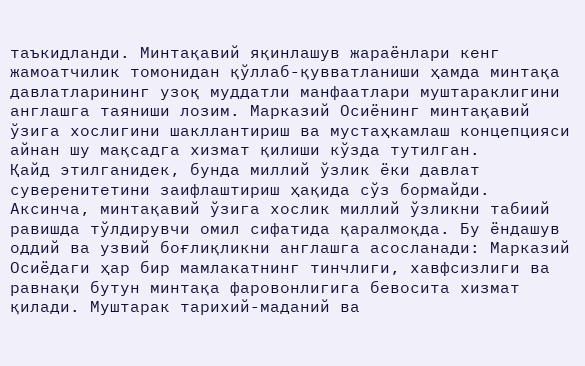таъкидланди. Минтақавий яқинлашув жараёнлари кенг жамоатчилик томонидан қўллаб-қувватланиши ҳамда минтақа давлатларининг узоқ муддатли манфаатлари муштараклигини англашга таяниши лозим. Марказий Осиёнинг минтақавий ўзига хослигини шакллантириш ва мустаҳкамлаш концепцияси айнан шу мақсадга хизмат қилиши кўзда тутилган.
Қайд этилганидек, бунда миллий ўзлик ёки давлат суверенитетини заифлаштириш ҳақида сўз бормайди. Аксинча, минтақавий ўзига хослик миллий ўзликни табиий равишда тўлдирувчи омил сифатида қаралмоқда. Бу ёндашув оддий ва узвий боғлиқликни англашга асосланади: Марказий Осиёдаги ҳар бир мамлакатнинг тинчлиги, хавфсизлиги ва равнақи бутун минтақа фаровонлигига бевосита хизмат қилади. Муштарак тарихий-маданий ва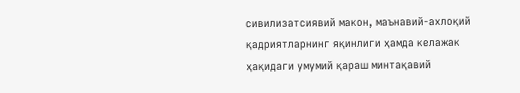сивилизатсиявий макон, маънавий-ахлоқий қадриятларнинг яқинлиги ҳамда келажак ҳақидаги умумий қараш минтақавий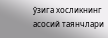ўзига хосликнинг асосий таянчлари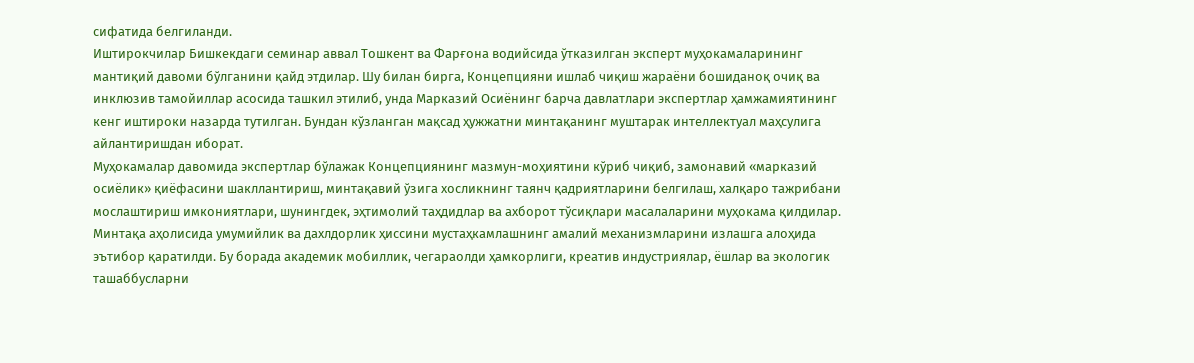сифатида белгиланди.
Иштирокчилар Бишкекдаги семинар аввал Тошкент ва Фарғона водийсида ўтказилган эксперт муҳокамаларининг мантиқий давоми бўлганини қайд этдилар. Шу билан бирга, Концепцияни ишлаб чиқиш жараёни бошиданоқ очиқ ва инклюзив тамойиллар асосида ташкил этилиб, унда Марказий Осиёнинг барча давлатлари экспертлар ҳамжамиятининг кенг иштироки назарда тутилган. Бундан кўзланган мақсад ҳужжатни минтақанинг муштарак интеллектуал маҳсулига айлантиришдан иборат.
Муҳокамалар давомида экспертлар бўлажак Концепциянинг мазмун-моҳиятини кўриб чиқиб, замонавий «марказий осиёлик» қиёфасини шакллантириш, минтақавий ўзига хосликнинг таянч қадриятларини белгилаш, халқаро тажрибани мослаштириш имкониятлари, шунингдек, эҳтимолий таҳдидлар ва ахборот тўсиқлари масалаларини муҳокама қилдилар.
Минтақа аҳолисида умумийлик ва дахлдорлик ҳиссини мустаҳкамлашнинг амалий механизмларини излашга алоҳида эътибор қаратилди. Бу борада академик мобиллик, чегараолди ҳамкорлиги, креатив индустриялар, ёшлар ва экологик ташаббусларни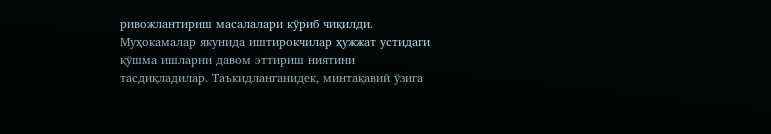ривожлантириш масалалари кўриб чиқилди.
Муҳокамалар якунида иштирокчилар ҳужжат устидаги қўшма ишларни давом эттириш ниятини тасдиқладилар. Таъкидланганидек, минтақавий ўзига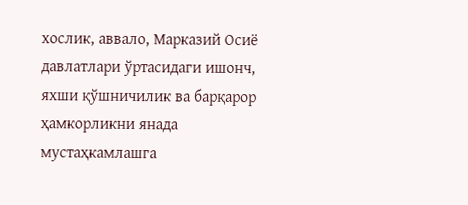хослик, аввало, Марказий Осиё давлатлари ўртасидаги ишонч, яхши қўшничилик ва барқарор ҳамкорликни янада мустаҳкамлашга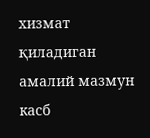хизмат қиладиган амалий мазмун касб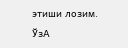этиши лозим.
ЎзА